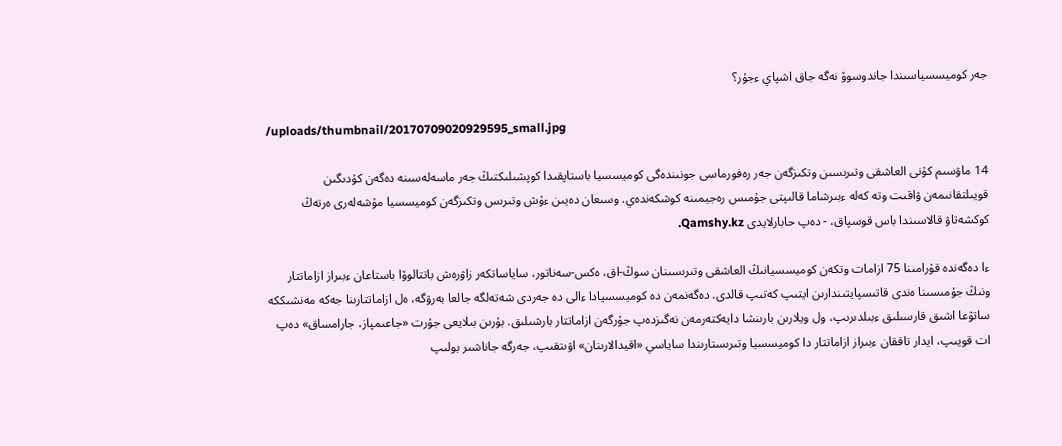جەر كوميسسياسىندا جاندوسوۆ نەگە جاق اشپاي ءجۇر؟

/uploads/thumbnail/20170709020929595_small.jpg

14 ماۋسىم كۇنى العاشقى وتىرىسىن وتكىزگەن جەر رەفورماسى جونىندەگى كوميسسيا باستاپقىدا كوپشىلىكتىڭ جەر ماسەلەسىنە دەگەن كۇدىگىن قويىلتقانىمەن ۋاقىت وتە كەلە ءبىرشاما قالىپتى جۇمىس رەجيمىنە كوشكەندەي. وسىعان دەيىن ءۇش وتىرىس وتكىزگەن كوميسسيا مۇشەلەرى ەرتەڭ كوكشەتاۋ قالاسىندا باس قوسپاق، - دەپ حابارلايدى Qamshy.kz.

ءا دەگەندە قۇرامىنا 75 ازامات وتكەن كوميسسيانىڭ العاشقى وتىرىسىنان سوڭ-اق، ەكس-سەناتور، ساياساتكەر زاۋرەش باتتالوۆا باستاعان ءبىراز ازاماتتار ونىڭ جۇمىسىنا ەندى قاتىسپايتىندارىن ايتىپ كەتىپ قالدى. دەگەنمەن دە كوميسسيادا ءالى دە جەردى شەتەلگە جالعا بەرۋگە، ەل ازاماتتارىنا جەكە مەنشىككە ساتۋعا اشىق قارسىلىق ءبىلدىرىپ، ول ويلارىن بارىنشا دايەكتەرمەن نەگىزدەپ جۇرگەن ازاماتتار بارشىلىق. بۇرىن بىلايعى جۇرت «جاعىمپاز، جارامساق» دەپ ات قويىپ، ايدار تاققان ءبىراز ازاماتتار دا كوميسسيا وتىرىستارىندا ساياسي «اقيدالارىنان» اۋىتقىپ، جەرگە جاناشىر بولىپ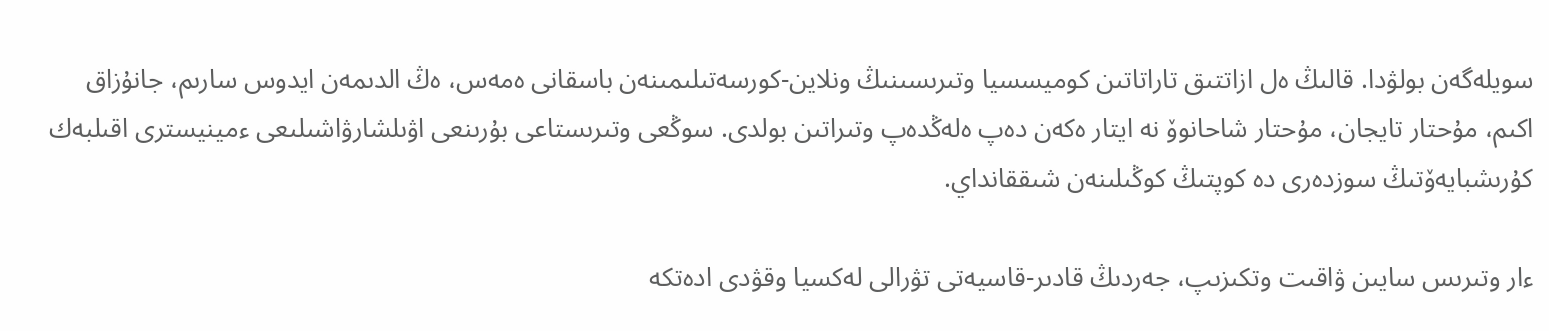سويلەگەن بولۋدا. قالىڭ ەل ازاتتىق تاراتاتىن كوميسسيا وتىرىسىنىڭ ونلاين-كورسەتىلىمىنەن باسقانى ەمەس، ەڭ الدىمەن ايدوس سارىم، جانۇزاق اكىم، مۇحتار تايجان، مۇحتار شاحانوۆ نە ايتار ەكەن دەپ ەلەڭدەپ وتىراتىن بولدى. سوڭعى وتىرىستاعى بۇرىنعى اۋىلشارۋاشىلىعى ءمينيسترى اقىلبەك كۇرىشبايەۆتىڭ سوزدەرى دە كوپتىڭ كوڭىلىنەن شىققانداي.

ءار وتىرىس سايىن ۋاقىت وتكىزىپ، جەردىڭ قادىر-قاسيەتى تۋرالى لەكسيا وقۋدى ادەتكە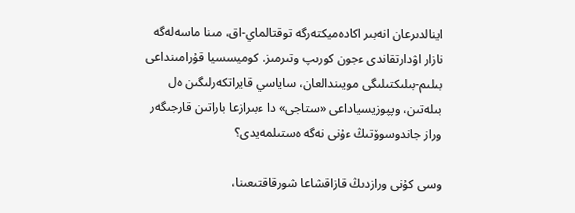اينالدىرعان انەبىر اكادەميكتەرگە توقتالماي-اق، مىنا ماسەلەگە نازار اۋدارتقاندى ءجون كورىپ وتىرمىز. كوميسسيا قۇرامىنداعى بىلىم-بىلىكتىلىگى مويىندالعان، ساياسي قايراتكەرلىگىن ەل بىلەتىن، وپپوزيسياداعى «ستاجى» دا ءبىرازعا باراتىن قارجىگەر وراز جاندوسوۆتىڭ ءۇنى نەگە ەستىلمەيدى؟

وسى كۇنى ورازدىڭ قازاقشاعا شورقاقتىعىنا،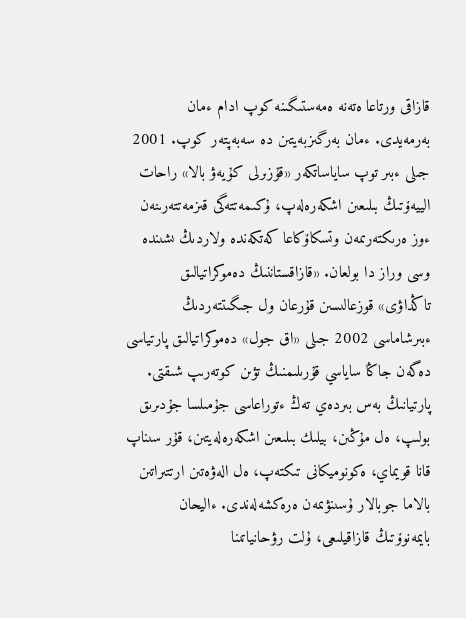قازاقى ورتاعا ەتەنە ەمەستىگىنە كوپ ادام ءمان بەرمەيدى. ءمان بەرگىزبەيتىن دە سەبەپتەر كوپ. 2001 جىلى ءبىر توپ ساياساتكەر «قۇزىرلى كۇيەۋ بالا» راحات الييەۆتىڭ بىلىعىن اشكەرەلەپ، ۇكىمەتتەگى قىزمەتتەرىنەن ءوز ەرىكتەرىمەن وتسكاۆكاعا كەتكەندە ولاردىڭ ىشىندە وسى وراز دا بولعان. «قازاقستاننىڭ دەموكراتيالىق تاڭداۋى» قوزعالىسىن قۇرعان ول جىگىتتەردىڭ ءبىرشاماسى 2002 جىلى «اق جول» دەموكراتيالىق پارتياسى دەگەن جاڭا ساياسي قۇرىلىمنىڭ تۋىن كوتەرىپ شىقتى. پارتيانىڭ بەس بىردەي تەڭ ءتوراعاسى جۇمىلسا جۇدىرىق بولىپ، ەل مۇڭىن، بيلىك بىلىعىن اشكەرەلەيتىن، قۇر سىناپ قانا قويماي، ەكونوميكانى تىكتەپ، ەل الەۋەتىن ارتتىراتىن بالاما جوبالار ۇسىنۋىمەن ەرەكشەلەندى. ءاليحان بايمەنوۆتىڭ قازاقيلىعى، ۇلت رۋحانياتىنا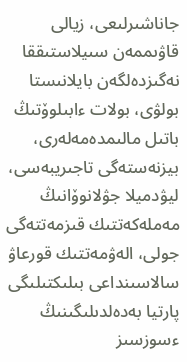جاناشىرلىعى، زيالى قاۋىممەن سىيلاستىققا نەگىزدەلگەن بايلانىستا بولۋى، بولات ءابىلوۆتىڭ باتىل مالىمدەمەلەرى، بيزنەستەگى تاجىريبەسى، ليۋدميلا جۋلانوۆانىڭ مەملەكەتتىك قىزمەتتەگى جولى، الەۋمەتتىك قورعاۋ سالاسىنداعى بىلىكتىلىگى پارتيا بەدەلدىلىگىنىڭ ءسوزسىز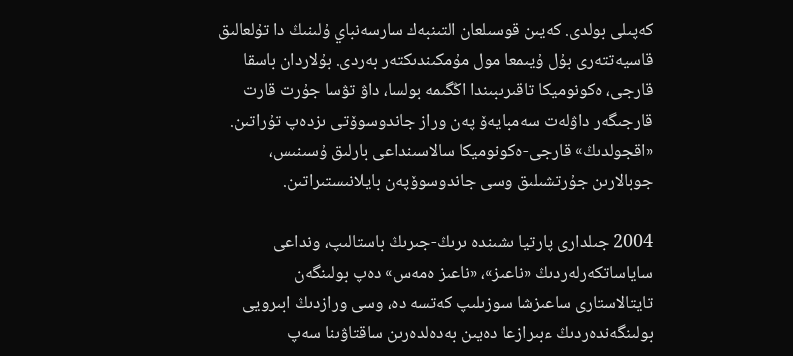كەپىلى بولدى. كەيىن قوسىلعان التىنبەك سارسەنباي ۇلىنىڭ دا تۇلعالىق قاسيەتتەرى بۇل ۇيىمعا مول مۇمكىندىكتەر بەردى. بۇلاردان باسقا قارجى، ەكونوميكا تاقىرىبىندا اڭگىمە بولسا، داۋ تۋسا جۇرت قارت قارجىگەر داۋلەت سەمبايەۆ پەن وراز جاندوسوۆتى ىزدەپ تۇراتىن. «اقجولدىڭ» قارجى-ەكونوميكا سالاسىنداعى بارلىق ۇسىنىس، جوبالارىن جۇرتشىلىق وسى جاندوسوۆپەن بايلانىستىراتىن.

2004 جىلدارى پارتيا ىشىندە ىرىڭ-جىرىڭ باستالىپ، ونداعى ساياساتكەرلەردىڭ «ناعىز»، «ناعىز ەمەس» دەپ بولىنگەن تايتالاستارى ساعىزشا سوزىلىپ كەتسە دە، وسى ورازدىڭ ابىرويى بولىنگەندەردىڭ ءبىرازعا دەيىن بەدەلدەرىن ساقتاۋىنا سەپ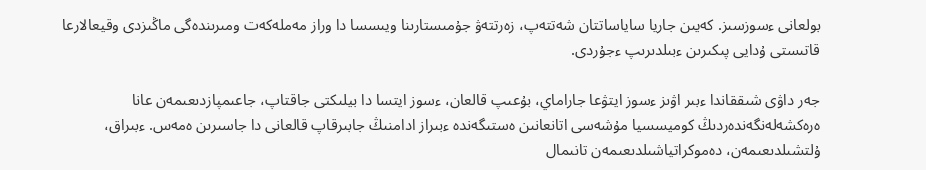بولعانى ءسوزسىز. كەيىن جاريا ساياساتتان شەتتەپ، زەرتتەۋ جۇمىستارىنا ويىسسا دا وراز مەملەكەت ومىرىندەگى ماڭىزدى وقيعالارعا قاتىستى ۇدايى پىكىرىن ءبىلدىرىپ ءجۇردى.

جەر داۋى شىققاندا ءبىر اۋىز ءسوز ايتۋعا جاراماي، بۇعىپ قالعان، ءسوز ايتسا دا بيلىكتى جاقتاپ، جاعىمپازدىعىمەن عانا ەرەكشەلەنگەندەردىڭ كوميسسيا مۇشەسى اتانعانىن ەستىگەندە ءبىراز ادامنىڭ جابىرقاپ قالعانى دا جاسىرىن ەمەس. ءبىراق، ۇلتشىلدىعىمەن، دەموكراتياشىلدىعىمەن تانىمال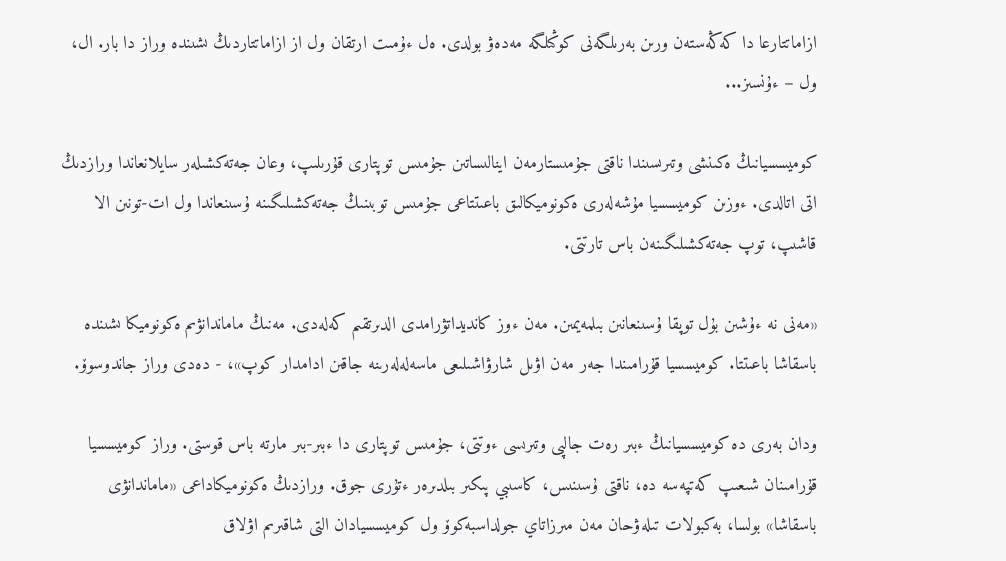ازاماتتارعا دا كەڭەستەن ورىن بەرىلگەنى كوڭىلگە مەدەۋ بولدى. ەل ءۇمىت ارتقان ول از ازاماتتاردىڭ ىشىندە وراز دا بار. ال، ول – ءۇنسىز...

كوميسسيانىڭ ەكىنشى وتىرىسىندا ناقتى جۇمىستارمەن اينالىساتىن جۇمىس توپتارى قۇرىلىپ، وعان جەتەكشىلەر سايلانعاندا ورازدىڭ اتى اتالدى. ءوزىن كوميسسيا مۇشەلەرى ەكونوميكالىق باعىتتاعى جۇمىس توبىنىڭ جەتەكشىلىگىنە ۇسىنعاندا ول ات-تونىن الا قاشىپ، توپ جەتەكشىلىگىنەن باس تارتتى.

«مەنى نە ءۇشىن بۇل توپقا ۇسىنعانىن بىلمەيمىن. مەن ءوز كانديداتۋرامدى الدىرتقىم كەلەدى. مەنىڭ ماماندانۋىم ەكونوميكا ىشىندە باسقاشا باعىتتا. كوميسسيا قۇرامىندا جەر مەن اۋىل شارۋاشىلىعى ماسەلەلەرىنە جاقىن ادامدار كوپ»، - دەدى وراز جاندوسوۆ.

ودان بەرى دە كوميسسيانىڭ ءبىر رەت جالپى وتىرىسى ءوتتى، جۇمىس توپتارى دا ءبىر-بىر مارتە باس قوستى. وراز كوميسسيا قۇرامىنان شىعىپ كەتپەسە دە، ناقتى ۇسىنىس، كاسىبي پىكىر بىلدىرەر ءتۇرى جوق. ورازدىڭ ەكونوميكاداعى «ماماندانۋى باسقاشا» بولسا، بەكبولات تىلەۋحان مەن مىرزاتاي جولداسبەكوۆ ول كوميسسيادان التى شاقىرىم اۋلاق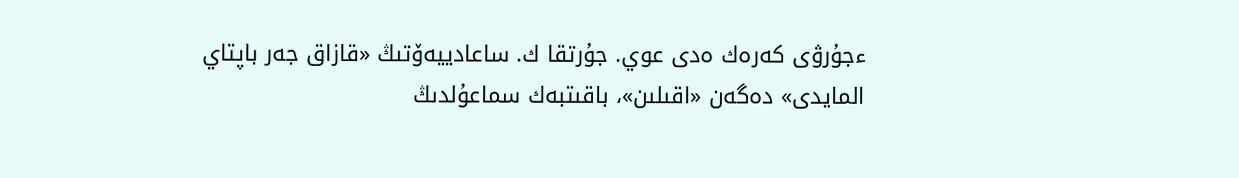ءجۇرۋى كەرەك ەدى عوي. جۇرتقا ك. ساعادييەۆتىڭ «قازاق جەر باپتاي المايدى» دەگەن «اقىلىن»، باقىتبەك سماعۇلدىڭ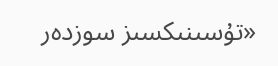«تۇسىنىكسىز سوزدەر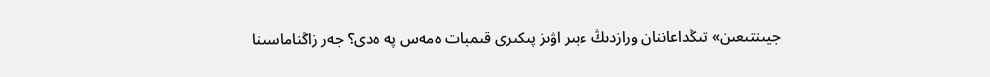جيىنتىعىن» تىڭداعاننان ورازدىڭ ءبىر اۋىز پىكىرى قىمبات ەمەس پە ەدى؟ جەر زاڭناماسىنا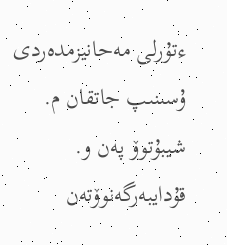ءتۇرلى مەحانيزمدەردى ۇسىنىپ جاتقان م. شيبۇتوۆ پەن و. قۇدايبەرگەنوۆتەن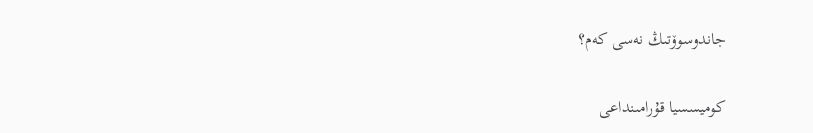جاندوسوۆتىڭ نەسى كەم؟

كوميسسيا قۇرامىنداعى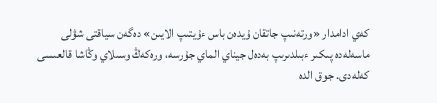كەي ادامدار «ورتەنىپ جاتقان ۇيدەن باس ءۇيتىپ الايىن» دەگەن سياقتى شۋلى ماسەلەدە پىكىر ءبىلدىرىپ بەدەل جيناي الماي جۇرسە، ورەكەڭ وسىلاي وڭاشا قالعىسى كەلەدى. جوق الدە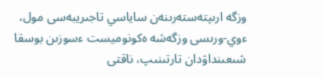وزگە ارىپتەستەرىنەن ساياسي تاجىريبەسى مول، ءوي-ورىسى وزگەشە ەكونوميست ءسوزىن بوسقا شىعىنداۋدان تارتىنىپ، ناقتى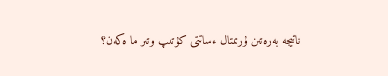ناتيجە بەرەتىن ۇرىمتال ءساتتى كۇتىپ وتىر ما ەكەن؟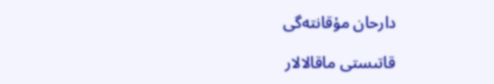دارحان مۇقانتەگى

قاتىستى ماقالالار